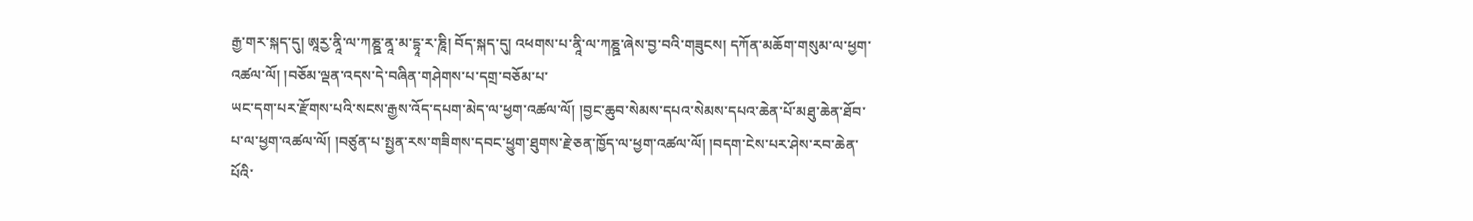རྒྱ་གར་སྐད་དུ། ཨཱརྱ་ནཱི་ལ་ཀཎྛ་ནཱ་མ་དྷཱ་ར་ཎཱི། བོད་སྐད་དུ། འཕགས་པ་ནཱི་ལ་ཀཎྛ་ཞེས་བྱ་བའི་གཟུངས། དཀོན་མཆོག་གསུམ་ལ་ཕྱག་འཚལ་ལོ། །བཅོམ་ལྡན་འདས་དེ་བཞིན་གཤེགས་པ་དགྲ་བཅོམ་པ་
ཡང་དག་པར་རྫོགས་པའི་སངས་རྒྱས་འོད་དཔག་མེད་ལ་ཕྱག་འཚལ་ལོ། །བྱང་ཆུབ་སེམས་དཔའ་སེམས་དཔའ་ཆེན་པོ་མཐུ་ཆེན་ཐོབ་པ་ལ་ཕྱག་འཚལ་ལོ། །བཙུན་པ་སྤྱན་རས་གཟིགས་དབང་ཕྱུག་ཐུགས་རྗེ་ཅན་ཁྱོད་ལ་ཕྱག་འཚལ་ལོ། །བདག་ངེས་པར་ཤེས་རབ་ཆེན་པོའི་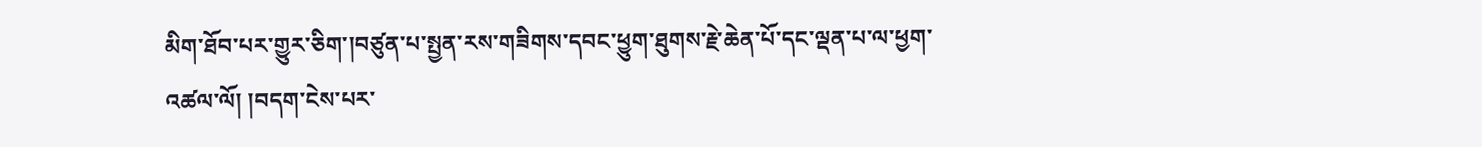མིག་ཐོབ་པར་གྱུར་ཅིག་།བཙུན་པ་སྤྱན་རས་གཟིགས་དབང་ཕྱུག་ཐུགས་རྗེ་ཆེན་པོ་དང་ལྡན་པ་ལ་ཕྱག་འཚལ་ལོ། །བདག་ངེས་པར་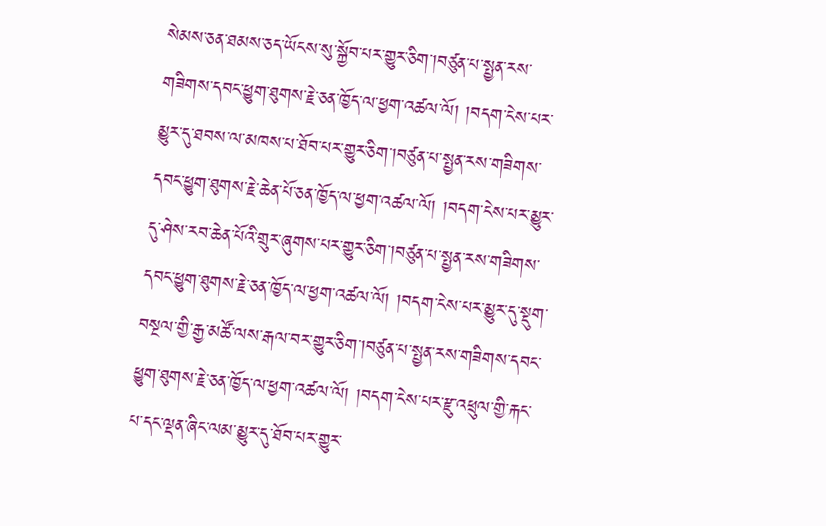སེམས་ཅན་ཐམས་ཅད་ཡོངས་སུ་སྐྱོབ་པར་གྱུར་ཅིག་།བཙུན་པ་སྤྱན་རས་གཟིགས་དབང་ཕྱུག་ཐུགས་རྗེ་ཅན་ཁྱོད་ལ་ཕྱག་འཚལ་ལོ། །བདག་ངེས་པར་མྱུར་དུ་ཐབས་ལ་མཁས་པ་ཐོབ་པར་གྱུར་ཅིག་།བཙུན་པ་སྤྱན་རས་གཟིགས་དབང་ཕྱུག་ཐུགས་རྗེ་ཆེན་པོ་ཅན་ཁྱོད་ལ་ཕྱག་འཚལ་ལོ། །བདག་ངེས་པར་མྱུར་དུ་ཤེས་རབ་ཆེན་པོའི་གྲུར་ཞུགས་པར་གྱུར་ཅིག་།བཙུན་པ་སྤྱན་རས་གཟིགས་དབང་ཕྱུག་ཐུགས་རྗེ་ཅན་ཁྱོད་ལ་ཕྱག་འཚལ་ལོ། །བདག་ངེས་པར་མྱུར་དུ་སྡུག་བསྔལ་གྱི་རྒྱ་མཚོ་ལས་རྒལ་བར་གྱུར་ཅིག་།བཙུན་པ་སྤྱན་རས་གཟིགས་དབང་ཕྱུག་ཐུགས་རྗེ་ཅན་ཁྱོད་ལ་ཕྱག་འཚལ་ལོ། །བདག་ངེས་པར་རྫུ་འཕྲུལ་གྱི་རྐང་པ་དང་ལྡན་ཞིང་ལམ་མྱུར་དུ་ཐོབ་པར་གྱུར་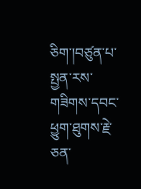ཅིག་།བཙུན་པ་སྤྱན་རས་གཟིགས་དབང་ཕྱུག་ཐུགས་རྗེ་ཅན་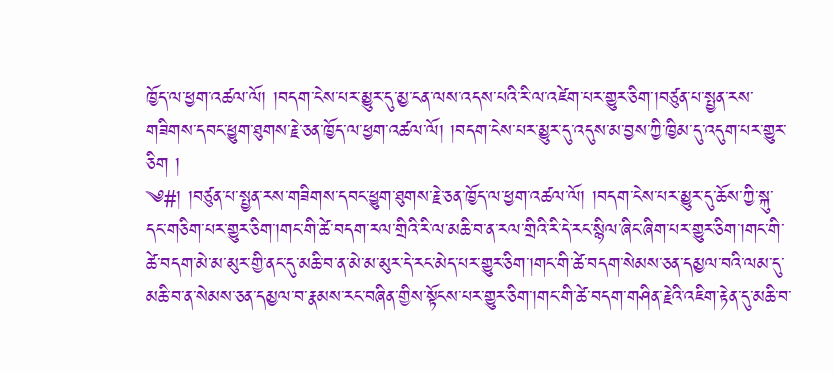ཁྱོད་ལ་ཕྱག་འཚལ་ལོ། །བདག་ངེས་པར་མྱུར་དུ་མྱ་ངན་ལས་འདས་པའི་རི་ལ་འཛེག་པར་གྱུར་ཅིག་།བཙུན་པ་སྤྱན་རས་གཟིགས་དབང་ཕྱུག་ཐུགས་རྗེ་ཅན་ཁྱོད་ལ་ཕྱག་འཚལ་ལོ། །བདག་ངེས་པར་མྱུར་དུ་འདུས་མ་བྱས་ཀྱི་ཁྱིམ་དུ་འདུག་པར་གྱུར་ཅིག །
༄#། །བཙུན་པ་སྤྱན་རས་གཟིགས་དབང་ཕྱུག་ཐུགས་རྗེ་ཅན་ཁྱོད་ལ་ཕྱག་འཚལ་ལོ། །བདག་ངེས་པར་མྱུར་དུ་ཆོས་ཀྱི་སྐུ་དང་གཅིག་པར་གྱུར་ཅིག་།གང་གི་ཚེ་བདག་རལ་གྲིའི་རི་ལ་མཆི་བ་ན་རལ་གྲིའི་རི་དེ་རང་སྙིལ་ཞིང་ཞིག་པར་གྱུར་ཅིག་།གང་གི་ཚེ་བདག་མེ་མ་མུར་གྱི་ནང་དུ་མཆི་བ་ན་མེ་མ་མུར་དེ་རང་མེད་པར་གྱུར་ཅིག་།གང་གི་ཚེ་བདག་སེམས་ཅན་དམྱལ་བའི་ལམ་དུ་མཆི་བ་ན་སེམས་ཅན་དམྱལ་བ་རྣམས་རང་བཞིན་གྱིས་སྟོངས་པར་གྱུར་ཅིག་།གང་གི་ཚེ་བདག་གཤིན་རྗེའི་འཇིག་རྟེན་དུ་མཆི་བ་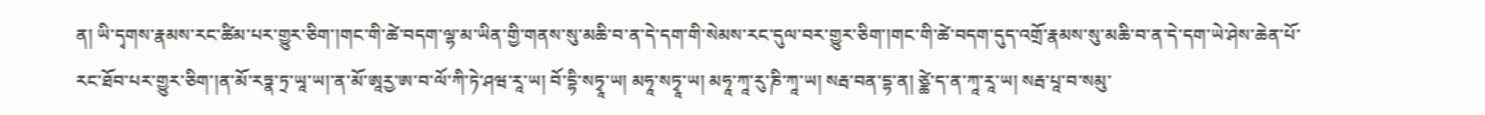ན། ཡི་དྭགས་རྣམས་རང་ཚིམ་པར་གྱུར་ཅིག་།གང་གི་ཚེ་བདག་ལྷ་མ་ཡིན་གྱི་གནས་སུ་མཆི་བ་ན་དེ་དག་གི་སེམས་རང་དུལ་བར་གྱུར་ཅིག་།གང་གི་ཚེ་བདག་དུད་འགྲོ་རྣམས་སུ་མཆི་བ་ན་དེ་དག་ཡེ་ཤེས་ཆེན་པོ་རང་ཐོབ་པར་གྱུར་ཅིག་།ན་མོ་རཏྣ་ཏྲ་ཡཱ་ཡ།་ན་མོ་ཨཱརྱ་ཨ་བ་ལོ་ཀི་ཏེ་ཤཝ་རཱ་ཡ། བོ་དྷི་སཏྭཱ་ཡ། མཧཱ་སཏྭཱ་ཡ། མཧཱ་ཀཱ་རུ་ཎི་ཀཱ་ཡ། སརྦ་བན་དྷ་ན། ཙྪེ་ད་ན་ཀཱ་རཱ་ཡ། སརྦ་པཱ་བ་སམུ་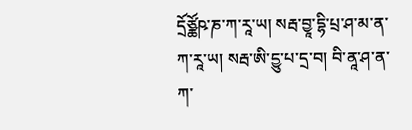དྲོཙྪོཥ་ཎ་ཀ་རཱ་ཡ། སརྦ་བྱཱ་དྷི་པྲ་ཤ་མ་ན་ཀ་རཱ་ཡ། སརྦ་ཨི་དྱུ་པ་དྲ་བ། བི་ནཱ་ཤ་ན་ཀ་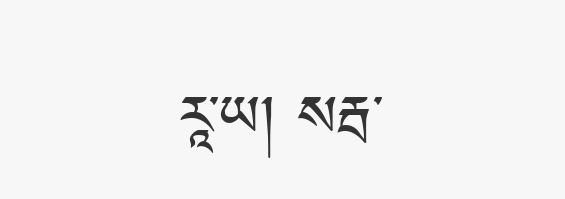རཱ་ཡ། སརྦ་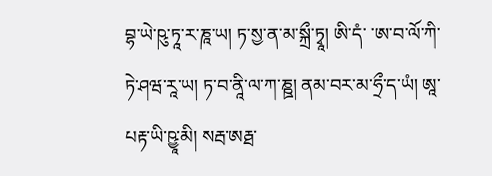བྷ་ཡེ་ཥུ་ཏཱ་ར་ཎཱ་ཡ། ཏ་སྱ་ན་མ་སྐྲྀ་ཏྭཱ། ཨི་དཾ་ ་ཨ་བ་ལོ་ཀི་ཏེ་ཤཝ་རཱ་ཡ། ཏ་བ་ནཱི་ལ་ཀ་ཎྛ། ནམ་བར་མ་ཧྲྀ་ད་ཡཾ། ཨཱ་པརྟ་ཡི་ཥྱཱ་མི། སརྦ་ཨརྠ་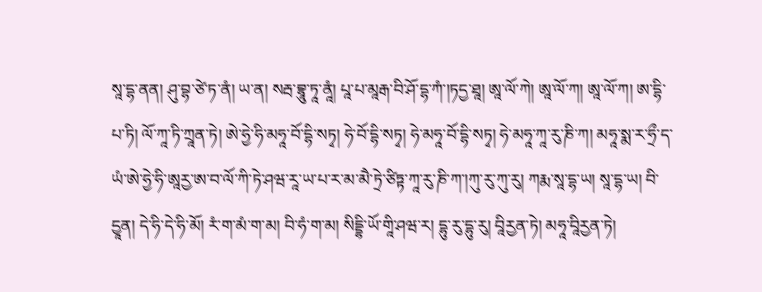སཱ་དྷ་ནན། ཤུ་བྷ་ཙེ་ཏ་ནཾ། ཡ་ན། སརྦ་བྷཱུ་ཏཱ་ནཱཾ། པཱ་པ་མཱརྒ་བི་ཤོ་དྷ་ཀཾ་།ཏདྱ་ཐཱ། ཨཱ་ལོ་ཀེ། ཨཱ་ལོ་ཀ། ཨཱ་ལོ་ཀ། ཨ་དྷི་པ་ཏི། ལོ་ཀཱ་ཏི་ཀྲཱན་ཏེ། ཨེ་ཧྱེ་ཧི་མཧཱ་བོ་དྷི་སཏྭ། ཧེ་བོ་དྷི་སཏྭ། ཧེ་མཧཱ་བོ་དྷི་སཏྭ། ཧེ་མཧཱ་ཀཱ་རུ་ཎི་ཀ། མཧཱ་སྨ་ར་ཧྲྀ་ད་
ཡཾ་ཨེ་ཧྱེ་ཧི་ཨཱརྱ་ཨ་བ་ལོ་ཀི་ཏེ་ཤཝ་རཱ་ཡ་པ་ར་མ་མཻ་ཏྲེ་ཙིཏྟ་ཀཱ་རུ་ཎི་ཀ་།ཀུ་རུ་ཀུ་རུ། ཀརྨ་སཱ་དྷ་ཡ། སཱ་དྷ་ཡ། བི་དྱཱན། དེ་ཧི་དེ་ཧི་མོ། རཾ་ག་མཾ་ག་མ། བི་ཧཾ་ག་མ། སིདྡྷི་ཡོ་གཱི་ཤཝ་ར། དྷུ་རུ་དྷུ་རུ། བཱིརྱན་ཏེ། མཧཱ་བཱིརྱན་ཏེ།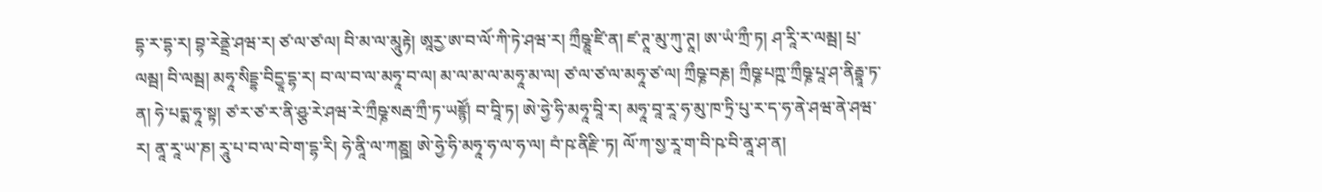དྷ་ར་དྷ་ར། བྷ་རེནྡྲེ་ཤཝ་ར། ཙ་ལ་ཙ་ལ། བི་མ་ལ་མཱུརྟེ། ཨཱརྱ་ཨ་བ་ལོ་ཀི་ཏེ་ཤཝ་ར། ཀྲྀཥྞཱ་ཛི་ན། ཛ་ཊཱ་མུ་ཀུ་ཊཱ། ཨ་ཡཾ་ཀྲྀ་ཏ། ཤ་རཱི་ར་ལམྦ། པྲ་ལམྦ། བི་ལམྦ། མཧཱ་སིདྡྷ་བིདྱཱ་དྷ་ར། བ་ལ་བ་ལ་མཧཱ་བ་ལ། མ་ལ་མ་ལ་མཧཱ་མ་ལ། ཙ་ལ་ཙ་ལ་མཧཱ་ཙ་ལ། ཀྲྀཥྞ་བརྞ། ཀྲྀཥྞ་པཀྵ་ཀྲྀཥྞ་པཱ་ཤ་ནིརྦྷཱ་ཏ་ན། ཧེ་པདྨ་ཧཱ་སྟ། ཙ་ར་ཙ་ར་ནི་ཤྩ་རེ་ཤཝ་རེ་ཀྲྀཥྞ་སརྦ་ཀྲྀ་ཏ་ཡཛྙོ། བ་བཱི་ཏ། ཨེ་ཧྱེ་ཧི་མཧཱ་བཱི་ར། མཧཱ་བཱ་རཱ་ཧ་མུ་ཁ་ཏྲི་པུ་ར་ད་ཧ་ནེ་ཤཝ་ནེ་ཤཝ་ར། ནཱ་རཱ་ཡ་ཎ། རཱུ་པ་བ་ལ་བེ་ག་དྷ་རི། ཧེ་ནཱི་ལ་ཀཎྛ། ཨེ་ཧྱེ་ཧི་མཧཱ་ཧ་ལ་ཧ་ལ། བཾ་ཥ་ནིརྫི་ཏ། ལོ་ཀ་སྱ་རཱ་ག་བི་ཥ་བི་ནཱ་ཤ་ན།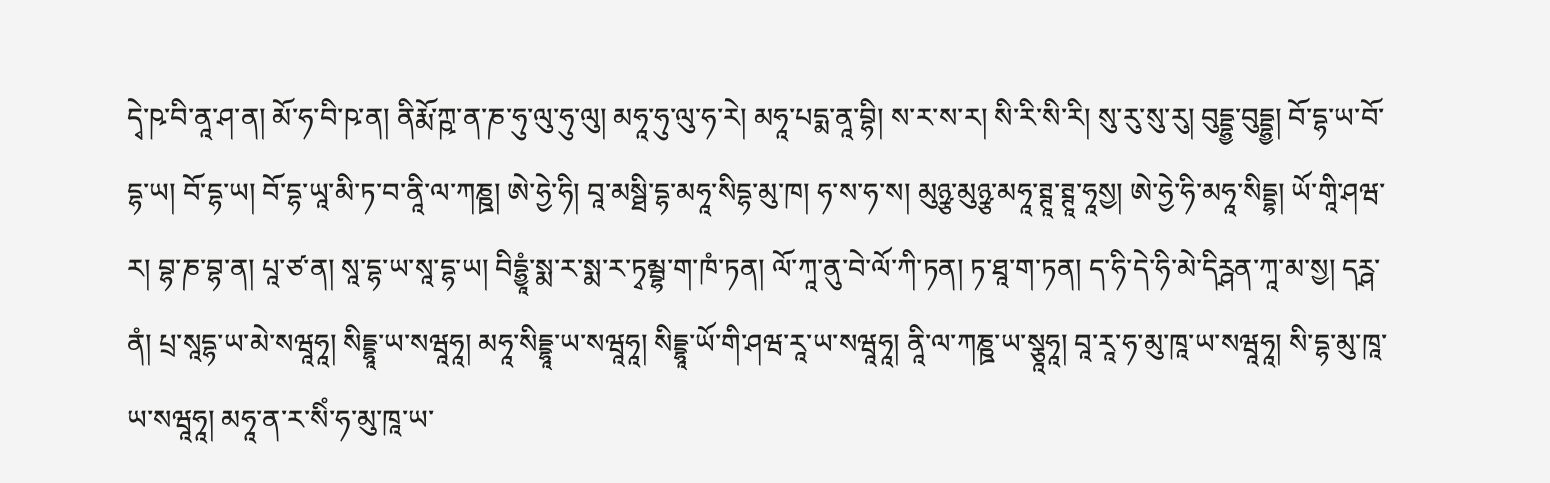དྭེ་ཥ་བི་ནཱ་ཤ་ན། མོ་ཧ་བི་ཥ་ན། ནིརྨོ་ཀྵ་ན་ཎ་ཧུ་ལུ་ཧུ་ལུ། མཧཱ་ཧུ་ལུ་ཧ་རེ། མཧཱ་པདྨ་ནཱ་བྷི། ས་ར་ས་ར། སི་རི་སི་རི། སུ་རུ་སུ་རུ། བུདྡྷྱ་བུདྡྷྱ། བོ་དྷ་ཡ་བོ་དྷ་ཡ། བོ་དྷ་ཡ། བོ་དྷ་ཡཱ་མི་ཏ་བ་ནཱི་ལ་ཀཎྛ། ཨེ་ཧྱེ་ཧི། བཱ་མསྠི་དྷ་མཧཱ་སིདྷ་མུ་ཁ། ཧ་ས་ཧ་ས། མུཉྩ་མུཉྩ་མཧཱ་ཊྚཱ་ཊྚཱ་ཧཱསྱ། ཨེ་ཧྱེ་ཧི་མཧཱ་སིདྡྷ། ཡོ་གཱི་ཤཝ་ར། བྷ་ཎ་བྷ་ན། པཱ་ཙ་ན། སཱ་དྷ་ཡ་སཱ་དྷ་ཡ། བིདྷྱཱཾ་སྨ་ར་སྨ་ར་ཏྭམྦྷ་ག་ཁཾ་ཏན། ལོ་ཀཱ་ནུ་བེ་ལོ་ཀི་ཏན། ཏ་ཐཱ་ག་ཏན། ད་ཧི་དེ་ཧི་མེ་དིཪྴན་ཀཱ་མ་སྱ། དཪྴ་ནཾ། པྲ་སཱདྷ་ཡ་མེ་སཝཱཧཱ། སིདྡྷཱ་ཡ་སཝཱཧཱ། མཧཱ་སིདྡྷཱ་ཡ་སཝཱཧཱ། སིདྡྷཱ་ཡོ་གི་ཤཝ་རཱ་ཡ་སཝཱཧཱ། ནཱི་ལ་ཀཎྛ་ཡ་སྕཱཧཱ། བཱ་རཱ་ཧ་མུ་ཁཱ་ཡ་སཝཱཧཱ། སི་དྷ་མུ་ཁཱ་ཡ་སཝཱཧཱ། མཧཱ་ན་ར་སིཾ་ཧ་མུ་ཁཱ་ཡ་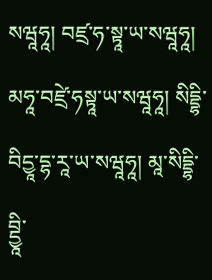སཝཱཧཱ། བཛྲ་ཧ་སྟཱ་ཡ་སཝཱཧཱ། མཧཱ་བཛྲེ་ཧསྟཱ་ཡ་སཝཱཧཱ། སིདྡྷི་བིདྱཱ་དྷ་རཱ་ཡ་སཝཱཧཱ། མཱ་སིདྡྷི་བྡྱཱི་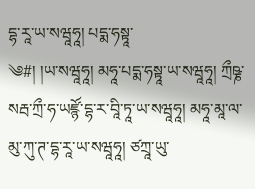དྷ་རཱ་ཡ་སཝཱཧཱ། པདྨ་ཧསྟཱ་
༄#། །ཡ་སཝཱཧཱ། མཧཱ་པདྨ་ཧསྟཱ་ཡ་སཝཱཧཱ། ཀྲྀཥྞ་སརྦ་ཀྲྀ་ཧ་ཡཛྙོ་དྷ་ར་བཱི་ཏཱ་ཡ་སཝཱཧཱ། མཧཱ་མཱ་ལ་མུ་ཀུ་ཊ་དྷ་རཱ་ཡ་སཝཱཧཱ། ཙཀྲཱ་ཡུ་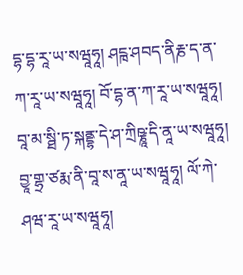དྷ་དྷ་རཱ་ཡ་སཝཱཧཱ། ཤངྑ་ཤབད་ནིརྞ་ད་ན་ཀ་རཱ་ཡ་སཝཱཧཱ། བོ་དྷ་ན་ཀ་རཱ་ཡ་སཝཱཧཱ། བཱ་མ་སྠི་ཏ་སྐནྡྷ་དེ་ཤ་ཀྲིཥྞཱ་དི་ནཱ་ཡ་སཝཱཧཱ། བྱཱ་གྷྲ་ཙརྨ་ནི་བཱ་ས་ནཱ་ཡ་སཝཱཧཱ། ལོ་ཀེ་ཤཝ་རཱ་ཡ་སཝཱཧཱ།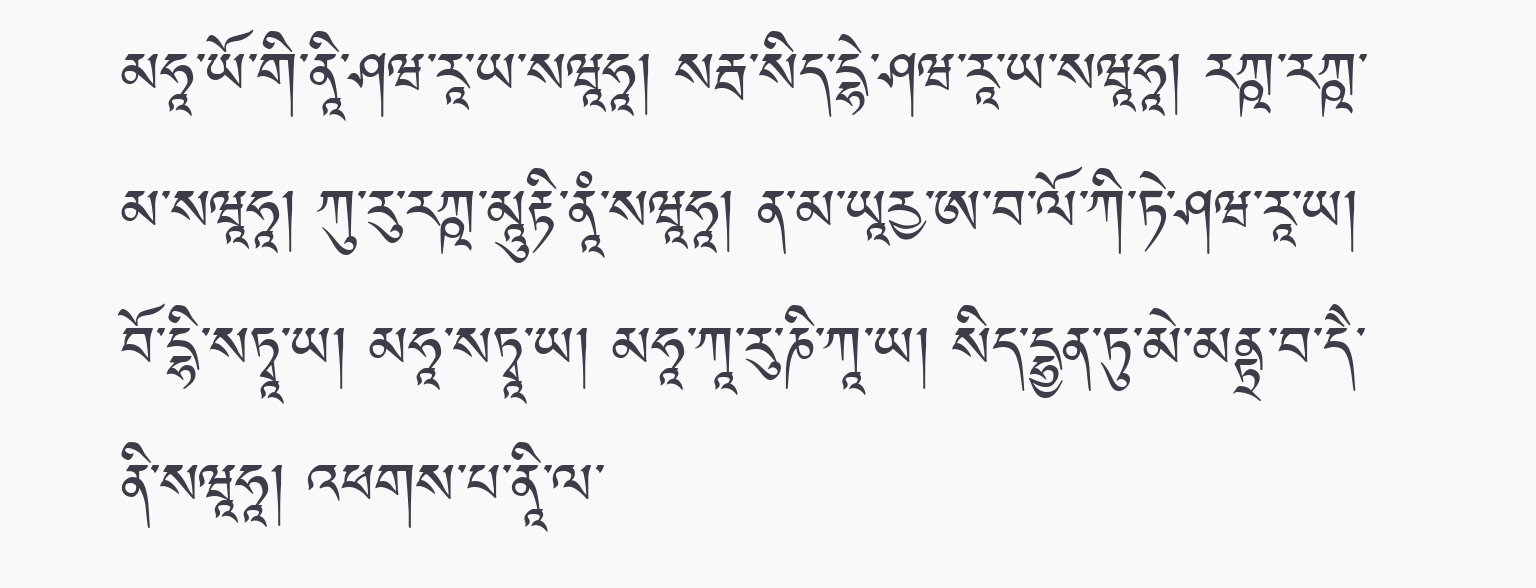མཧཱ་ཡོ་གི་ནཱི་ཤཝ་རཱ་ཡ་སཝཱཧཱ། སརྦ་སིད་དྷེ་ཤཝ་རཱ་ཡ་སཝཱཧཱ། རཀྵ་རཀྵ་མ་སཝཱཧཱ། ཀུ་རུ་རཀྵ་མཱུརྟི་ནཱཾ་སཝཱཧཱ། ན་མ་ཡཱརྱ་ཨ་བ་ལོ་ཀི་ཏེ་ཤཝ་རཱ་ཡ། བོ་དྷི་སཏྭཱ་ཡ། མཧཱ་སཏྭཱ་ཡ། མཧཱ་ཀཱ་རུ་ཎི་ཀཱ་ཡ། སིད་དྷྱན་ཏུ་མེ་མནྟྲ་བ་དཻ་ནི་སཝཱཧཱ། འཕགས་པ་ནཱི་ལ་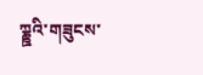ཀྞྛའི་གཟུངས་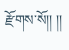རྫོགས་སོ།། །།